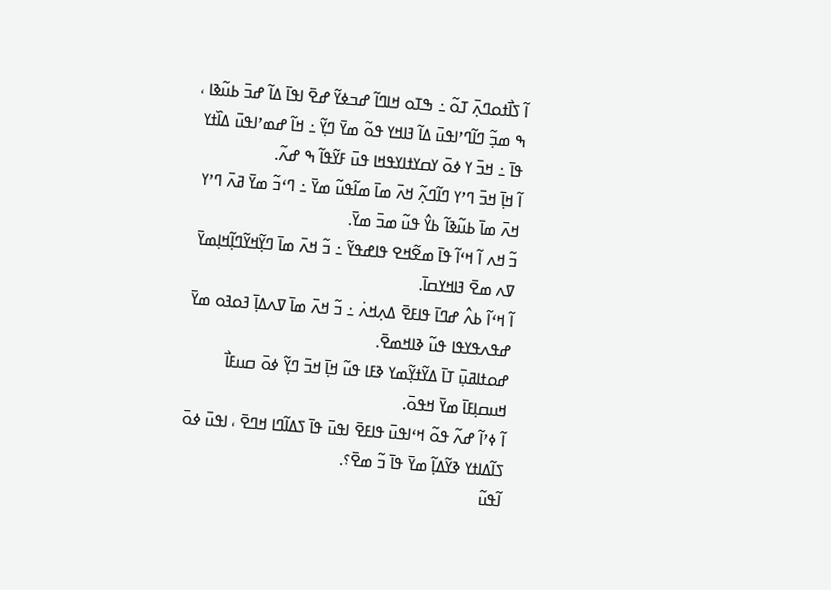ߊ߬ ߖߊ߯ߙߋߣߍ߲߫ ߠߋ߬ ߸ ߒߠߋ ߞߊߣߊ߬ ߝߏߦߌ߬ ߝߐ߫ ߊߟߊ߫ ߡߊ߬ ߝߏ߫ ߕߎ߬ߢߊ ، ߒ ߘߏ߲߬ ߣߊ߬ߣߴߊߟߎ߫ ߡߊ߬ ߔߊߞߌ ߟߋ߬ ߘߌ߫ ߣߌ߲߬ ߸ ߞߊ߬ ߝߘߴߊߟߎ߫ ߡߊ߰ߙߌ ߟߊ߫ ߸ ߞߏ߫ ߌ ߦߋ߫ ߌߛߌߙߊߌߟߞߊ ߟߎ߫ ߓߌ߬ߟߊ߬ ߒ ߝߍ߬.
ߊ߬ ߞߊ߲߫ ߞߏ߫ ߣߴߌ ߣߊ߬ߣߍ߲߬ ߞߍ߫ ߘߊ߫ ߘߊ߬ߟߎ߬ ߘߌ߫ ߸ ߣߵߏ߬ ߘߌ߫ ߥߍ߫ ߣߴߌ ߞߍ߫ ߘߊ߫ ߕߎ߬ߢߊ߬ ߕߌ߮ ߟߎ߬ ߘߏ߫ ߘߌ߫.
ߏ߬ ߞߍ ߊ߬ ߞߵߊ߬ ߟߊ߫ ߘߐ߬ߞߐ ߟߊߝߟߌ߬ ߸ ߏ߬ ߞߍ߫ ߘߊ߫ ߣߌ߲߬ߞߌ߬ߣߊ߲߬ߞߊ߲ߘߌ߫ ߜߍ ߘߐ߫ ߔߊߞߌߛߊ߫.
ߊ߬ ߞߵߊ߬ ߕߍ߮ ߝߣߊ߫ ߟߊߓߐ߫ ߡߍ߲ߞߍ߭ ߸ ߏ߬ ߞߍ߫ ߘߊ߫ ߜߍߡߊ߲߫ ߔߋߔߋ ߘߌ߫ ߝߟߍߟߌߟߊ ߟߎ߬ ߢߊߞߘߐ߫.
ߝߋߙߊߥߎ߲߫ ߠߊ߫ ߡߌ߬ߙߌ߲߬ߘߌ ߢߓߊ ߟߎ߬ ߞߊ߲߫ ߞߏ߫ ߣߌ߲߬ ߦߋ߫ ߛߎߓߊ߯ ߞߎߛߊ߲ߓߊ߫ ߘߌ߫ ߞߟߋ߫.
ߊ߬ ߦߴߊ߬ ߝߍ߬ ߟߋ߬ ߞߵߊߟߎ߫ ߟߊߓߐ߫ ߊߟߎ߫ ߟߊ߫ ߖߡߊ߬ߣߊ ߞߣߐ߫ ، ߊߟߎ߫ ߦߋ߫ ߖߊ߬ߡߊߙߌ ߢߌ߬ߡߊ߲߬ ߘߌ߫ ߟߊ߫ ߏ߬ ߘߐ߫؟.
ߊ߬ߟߎ߬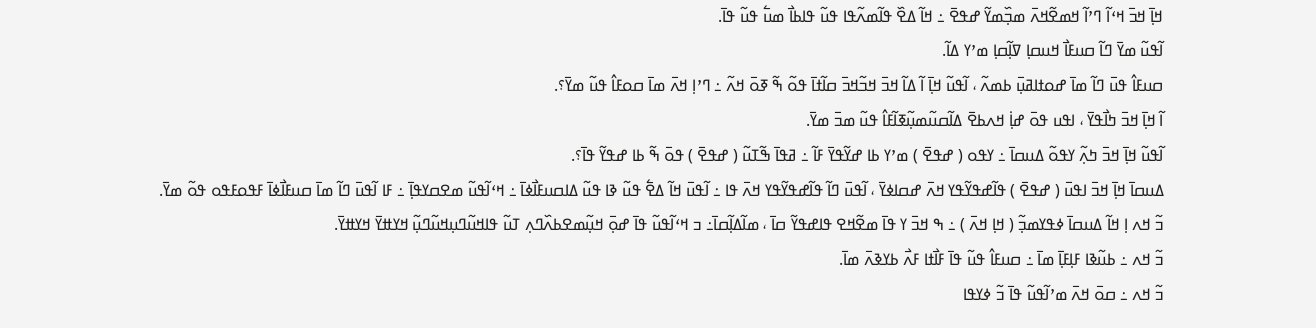ߞߊ߲߫ ߞߏ߫ ߞߵߊ߬ ߣߴߊ߬ ߞߘߐ߬ߞߍ߫ ߘߏ߲߰ߘߌ߬ ߝߟߐ߫ ߸ ߞߊ߬ ߡߐ߰ ߟߊ߬ߘߍ߬ߟߊ ߟߎ߬ ߟߊߕߊ߯ ߘߎ߱ ߟߎ߬ ߟߊ߫.
ߊ߬ߟߎ߬ ߘߌ߫ ߣߊ߬ ߛߎߓߊ߯ ߞߎߛߊ߲ ߜߊ߲߬ߛߊ߲ ߘߴߌ ߡߊ߬.
ߛߎߓߊ߮ ߟߎ߫ ߣߊ߬ ߘߊ߫ ߝߋߙߊߥߎ߲߫ ߕߘߍ߬ ، ߊ߬ߟߎ߬ ߞߊ߲߫ ߊ߬ ߡߊ߬ ߞߏ߫ ߞߏ߬ߞߏ߫ ߛߊ߬ߙߊ߫ ߟߋ߬ ߒ߬ ߧߋ߫ ߞߍ߬ ߸ ߣߴߊ߲ ߞߍ߫ ߘߊ߫ ߛߋߓߊ߮ ߟߎ߬ ߘߌ߫؟.
ߊ߬ ߞߊ߲߫ ߞߏ߫ ߤߊ߯ߟߌ߫ ، ߊߟߎ ߟߋ߫ ߝߊ߲߭ ߞߍߕߐ߫ ߡߊ߬ߛߎ߬ߘߎ߲߬ߧߊ߬ߓߊ߮ ߟߎ߬ ߘߏ߫ ߘߌ߫.
ߊ߬ߟߎ߬ ߞߊ߲߫ ߞߏ߫ ߤߍ߲߬ ߌߟߋ߬ ߡߎߛߊ߫ ߸ ߌߟߋ ( ߝߟߐ߫ ) ߘߴߌ ߕߊ ߝߌ߬ߟߌ߫ ߓߊ߬ ߸ ߥߟߊ߫ ߒ߬ߠߎ߬ ( ߝߟߐ߫ ) ߟߋ߫ ߒ߬ ߕߊ ߝߟߌ߬ ߟߊ߫؟.
ߡߎߛߊ߫ ߞߊ߲߫ ߞߏ߫ ߊߟߎ߫ ( ߝߟߐ߫ ) ߟߊ߬ߝߟߌ߬ߟߌ ߞߍ߫ ߝߛߊߦߌ߫ ، ߊ߬ߟߎ߫ ߣߊ߬ ߟߊ߬ߝߟߌ߬ߟߌ ߞߍ߫ ߟߊ ߸ ߊ߬ߟߎ߫ ߞߊ߬ ߡߐ߱ ߟߎ߬ ߢߊ ߟߎ߬ ߡߊߛߎߓߊ߯ߦߊ߫ ߸ ߞߵߊ߬ߟߎ߬ ߘߐߛߌߟߊ߲߫ ߸ ߓߊ ߊ߬ߟߎ߫ ߣߊ߬ ߘߊ߫ ߛߎߓߊ߯ߦߊ߫ ߓߟߋߓߟߋ ߟߋ߬ ߘߌ߫.
ߏ߬ ߞߍ ߊ߲ ߞߊ߬ ߡߎߛߊ߫ ߦߟߌߘߏ߲߬ ( ߞߊ߲ ߞߍ߫ ) ߸ ߒ ߞߏ߫ ߌ ߟߊ߫ ߘߐ߬ߞߐ ߟߊߝߟߌ߬ ߛߊ߫ ، ߘߊ߬ߡߊ߲߬ߛߊ߫߸ ߏ ߞߵߊ߬ߟߎ߬ ߟߊ߫ ߝߋ߲߫ ߞߎ߲߬ߘߐߕߍ߰ߣߍ߲ ߠߎ߬ ߟߊߞߎ߬ߣߎ߲ߞߎ߬ߣߎ߲߬ ߞߌߚߌ߫ ߞߌߚߌ߫.
ߏ߬ ߞߍ ߸ ߕߎ߬ߢߊ ߓߊ߲ߓߊ߲߫ ߘߊ߫ ߸ ߛߎߓߊ߮ ߟߎ߬ ߟߊ߫ ߓߊ߯ߙߊ ߓߍ߯ ߕߌߢߍ߫ ߘߊ߫.
ߏ߬ ߞߍ ߸ ߛߋ߫ ߞߍ߫ ߘߴߊ߬ߟߎ߬ ߟߊ߫ ߏ߬ ߦߌߟߊ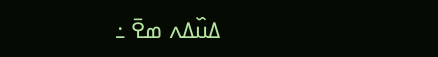ߡߎ߰ߡߍ ߘߐ߫ ߸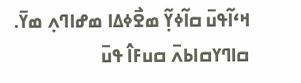ߞߵߊ߬ߟߎ߫ ߛߊ߬ߦߌ߲߬ ߘߐ߯ߦߡߊ ߘߝߊߣߍ߲ ߘߌ߫.
ߛߊߣߌߛߊߕߍ߫ ߛߎߓߊ߮ ߟߎ߫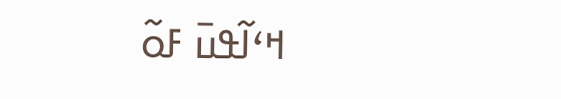ߞߵߊ߬ߟߎ߫ ߓߋ߬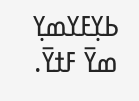ߕߌ߲ߓߌߘߌ߲ ߘߌ߫ ߓߙߌ߫.